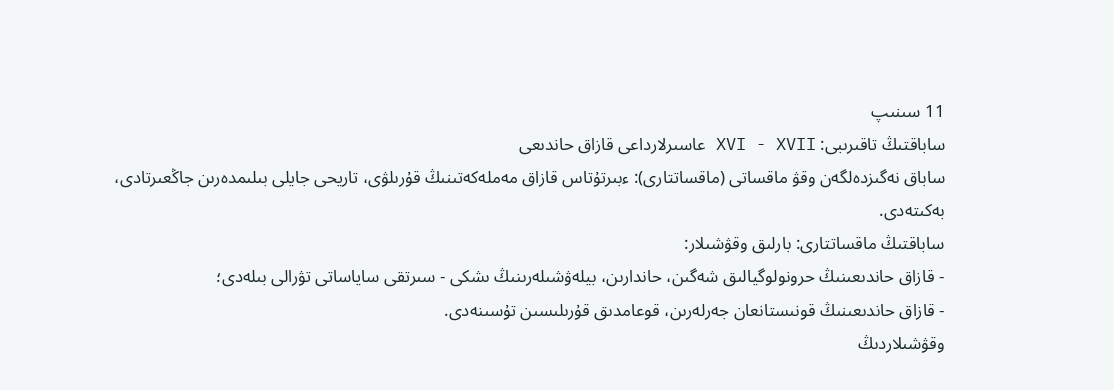11 سىنىپ
ساباقتىڭ تاقىرىبى: XVI - XVII عاسىرلارداعى قازاق حاندىعى
ساباق نەگىزدەلگەن وقۋ ماقساتى (ماقساتتارى): ءبىرتۇتاس قازاق مەملەكەتىنىڭ قۇرىلۋى، تاريحى جايلى بىلىمدەرىن جاڭعىرتادى، بەكىتەدى.
ساباقتىڭ ماقساتتارى: بارلىق وقۋشىلار:
- قازاق حاندىعىنىڭ حرونولوگيالىق شەگىن، حاندارىن، بيلەۋشىلەرىنىڭ ىشكى - سىرتقى ساياساتى تۋرالى بىلەدى؛
- قازاق حاندىعىنىڭ قونىستانعان جەرلەرىن، قوعامدىق قۇرىلىسىن تۇسىنەدى.
وقۋشىلاردىڭ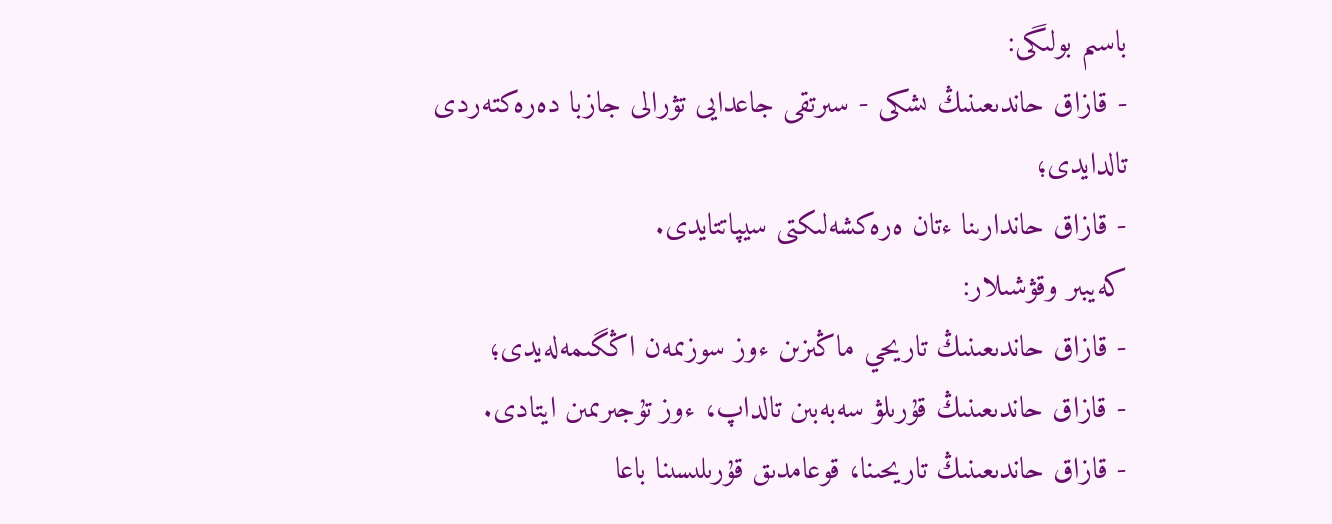باسىم بولىگى:
- قازاق حاندىعىنىڭ ىشكى - سىرتقى جاعدايى تۋرالى جازبا دەرەكتەردى تالدايدى؛
- قازاق حاندارىنا ءتان ەرەكشەلىكتى سيپاتتايدى.
كەيبىر وقۋشىلار:
- قازاق حاندىعىنىڭ تاريحي ماڭىزىن ءوز سوزىمەن اڭگىمەلەيدى؛
- قازاق حاندىعىنىڭ قۇرىلۋ سەبەبىن تالداپ، ءوز تۇجىرىمىن ايتادى.
- قازاق حاندىعىنىڭ تاريحىنا، قوعامدىق قۇرىلىسىنا باعا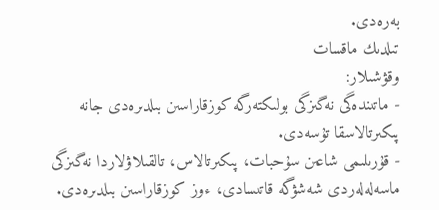بەرەدى.
تىلدىك ماقسات
وقۋشىلار:
- ماتىندەگى نەگىزگى بولىكتەرگە كوزقاراسىن بىلدىرەدى جانە پىكىرتالاسقا تۇسەدى.
- قۇرىلىمى شاعىن سۇحبات، پىكىرتالاس، تالقىلاۋلاردا نەگىزگى ماسەلەلەردى شەشۋگە قاتىسادى، ءوز كوزقاراسىن بىلدىرەدى.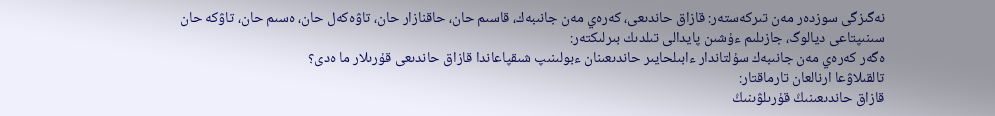نەگىزگى سوزدەر مەن تىركەستەر: قازاق حاندىعى، كەرەي مەن جانىبەك، قاسىم حان، حاقنازار حان، تاۋەكەل حان، ەسىم حان، تاۋكە حان
سىنىپتاعى ديالوگ، جازىلىم ءۇشىن پايدالى تىلدىك بىرلىكتەر:
ەگەر كەرەي مەن جانىبەك سۇلتاندار ءابىلحايىر حاندىعىنان ءبولىنىپ شىقپاعاندا قازاق حاندىعى قۇرىلار ما ەدى؟
تالقىلاۋعا ارنالعان تارماقتار:
قازاق حاندىعىنىڭ قۇرىلۋىنىڭ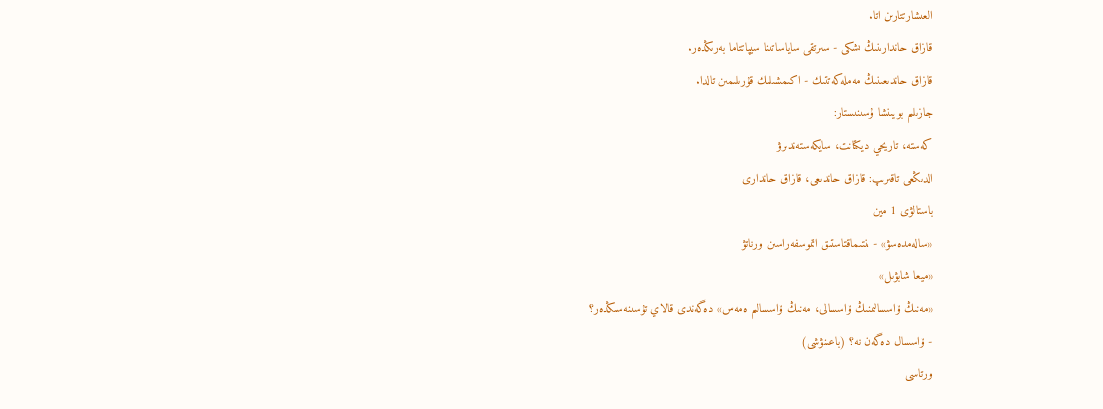العىشارتتارىن اتا.
قازاق حاندارىنىڭ ىشكى - سىرتقى ساياساتىنا سيپاتتاما بەرىڭدەر.
قازاق حاندىعىنىڭ مەملەكەتتىك - اكىمشىلىك قۇرىلىمىن تالدا.
جازىلىم بويىنشا ۇسىنىستار:
كەستە، تاريحي ديكتانت، سايكەستەندىرۋ
الدىڭعى تاقىرىپ: قازاق حاندىعى، قازاق حاندارى
باستالۋى 1 مين
«سالەمدەسۋ» - ىنتىماقتاستىق اتموسفەراسىن ورناتۋ
«ميعا شابۋىل»
«مەنىڭ ۆاسسالىمنىڭ ۆاسسالى، مەنىڭ ۆاسسالىم ەمەس» دەگەندى قالاي تۇسىنەسىڭدەر؟
- ۆاسسال دەگەن نە؟ (باعىنۋشى)
ورتاسى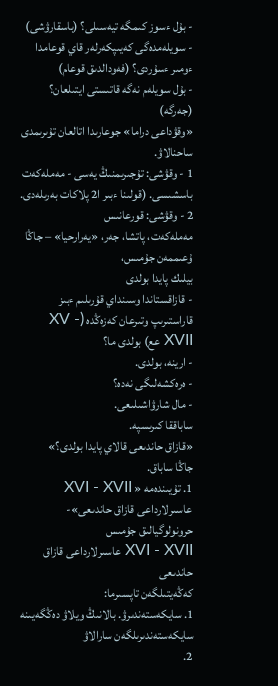- بۇل ءسوز كىمگە تيەسىلى؟ (باسقارۋشى)
- سويلەمدەگى كەيىپكەرلەر قاي قوعامدا ءومىر ءسۇردى؟ (فەودالدىق قوعام)
- بۇل سويلەم نەگە قاتىستى ايتىلعان؟ (جەرگە)
«وقۋداعى دراما» جوعارىدا اتالعان تۇىرىمدى ساحنالاۋ.
1 - وقۋشى: تۇجىرىمنىڭ يەسى - مەملەكەت باسشىسى. (قولىنا ءبىر ا2 پلاكات بەرىلەدى.
2 - وقۋشى: قورعانىس
مەملەكەت، پاتشا، جەر، «يەرارحيا» – جاڭا ۇعىممەن جۇمىس،
بيلىك پايدا بولدى
- قازاقستاندا وسىنداي قۇرىلىم ءبىز قاراستىرىپ وتىرعان كەزەڭدە (XV - XVII عع) بولدى ما؟
- ارينە، بولدى.
- ەرەكشەلىگى نەدە؟
- مال شارۋاشىلىعى.
ساباققا كىرىسپە.
«قازاق حاندىعى قالاي پايدا بولدى؟»
جاڭا ساباق.
1. تۇيىندەمە « XVI - XVII عاسىرلارداعى قازاق حاندىعى»- حرونولوگيالىق جۇمىس
XVI - XVII عاسىرلارداعى قازاق حاندىعى
كەڭەيتىلگەن تاپسىرما:
1. سايكەستەندىرۋ. بالانىڭ ويلاۋ دەڭگەيىنە سايكەستەندىرىلگەن سارالاۋ
2.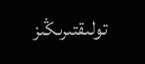تولىقتىرىڭىز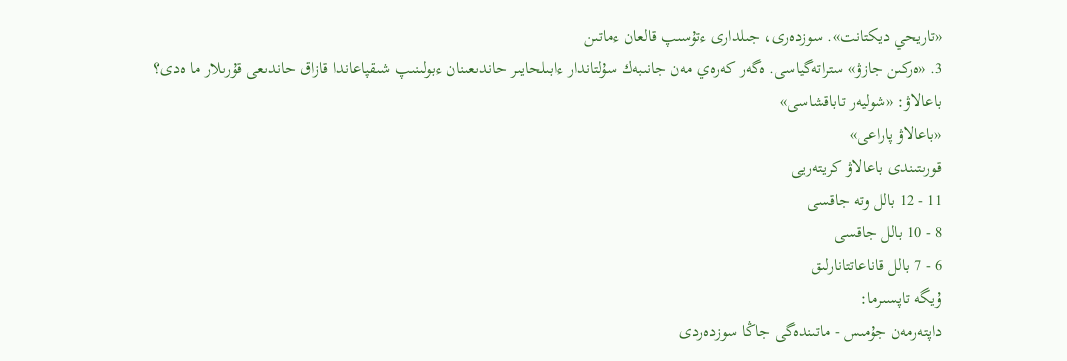«تاريحي ديكتانت». سوزدەرى، جىلدارى ءتۇسىپ قالعان ءماتىن
3. «ەركىن جازۋ» ستراتەگياسى. ەگەر كەرەي مەن جانىبەك سۇلتاندار ءابىلحايىر حاندىعىنان ءبولىنىپ شىقپاعاندا قازاق حاندىعى قۇرىلار ما ەدى؟
باعالاۋ: «شوليەر تاباقشاسى»
«باعالاۋ پاراعى»
قورىتىندى باعالاۋ كريتەريى
11 - 12 بالل وتە جاقسى
8 - 10 بالل جاقسى
6 - 7 بالل قاناعاتتانارلىق
ۇيگە تاپسىرما:
داپتەرمەن جۇمىس - ماتىندەگى جاڭا سوزدەردى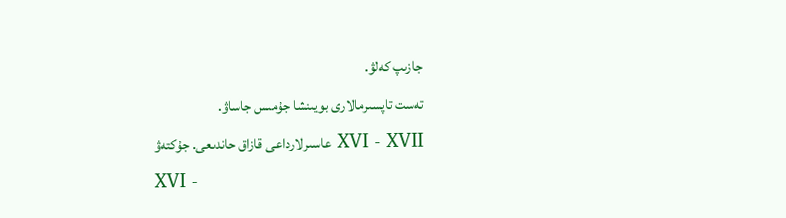جازىپ كەلۋ.
تەست تاپسىرمالارى بويىنشا جۇمىس جاساۋ.
XVI - XVII عاسىرلارداعى قازاق حاندىعى. جۇكتەۋ
XVI -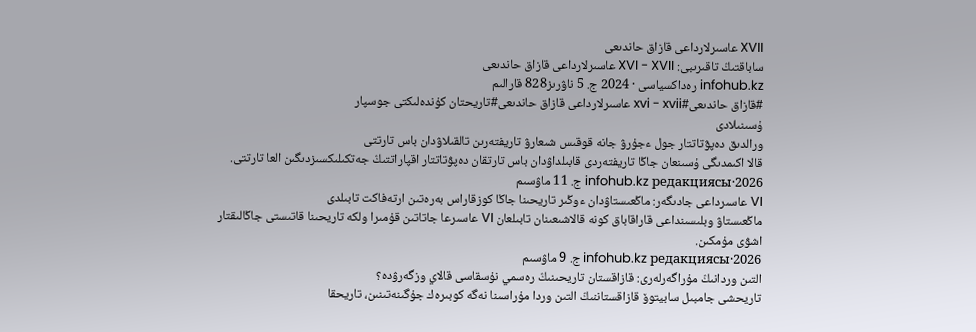XVII عاسىرلارداعى قازاق حاندىعى
ساباقتىڭ تاقىرىبى: XVI - XVII عاسىرلارداعى قازاق حاندىعى
infohub.kz رەداكسياسى · 2024 ج. 5 ناۋرىز828 قارالىم
#قازاق حاندىعى#xvi - xvii عاسىرلارداعى قازاق حاندىعى#تاريحتان كۇندەلىكتى جوسپار
ۇسىنىلادى
ورالدىق دەپۋتاتتار جول ءجۇرۋ جانە قوقىس شىعارۋ تاريفتەرىن تالقىلاۋدان باس تارتتى
قالا اكىمدىگى ۇسىنعان جاڭا تاريفتەردى قابىلداۋدان باس تارتقان دەپۋتاتتار اقپاراتتىڭ جەتكىلىكسىزدىگىن العا تارتتى.
infohub.kz редакциясы·2026 ج. 11 ماۋسىم
VI عاسىرداعى جادىگەر: ماڭعىستاۋدان ءوڭىر تاريحىنا جاڭا كوزقاراس بەرەتىن ارتەفاكت تابىلدى
ماڭعىستاۋ وبلىسىنداعى قاراقاباق كونە قالاشىعىنان تابىلعان VI عاسىرعا جاتاتىن قۇمىرا ولكە تاريحىنا قاتىستى جاڭالىقتار اشۋى مۇمكىن.
infohub.kz редакциясы·2026 ج. 9 ماۋسىم
التىن وردانىڭ مۇراگەرلەرى: قازاقستان تاريحىنىڭ رەسمي نۇسقاسى قالاي وزگەرۋدە؟
تاريحشى جامبىل سابيتوۆ قازاقستاننىڭ التىن وردا مۇراسىنا نەگە كوبىرەك جۇگىنەتىنىن، تاريحقا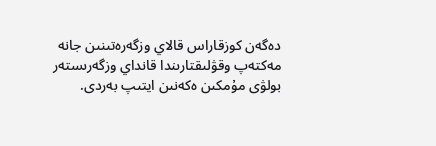دەگەن كوزقاراس قالاي وزگەرەتىنىن جانە مەكتەپ وقۋلىقتارىندا قانداي وزگەرىستەر بولۋى مۇمكىن ەكەنىن ايتىپ بەردى.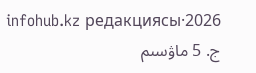infohub.kz редакциясы·2026 ج. 5 ماۋسىم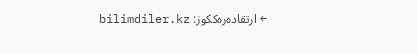← ارتقادەرەككوز: bilimdiler.kz